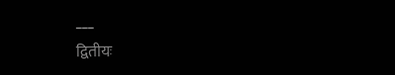___
द्वितीयः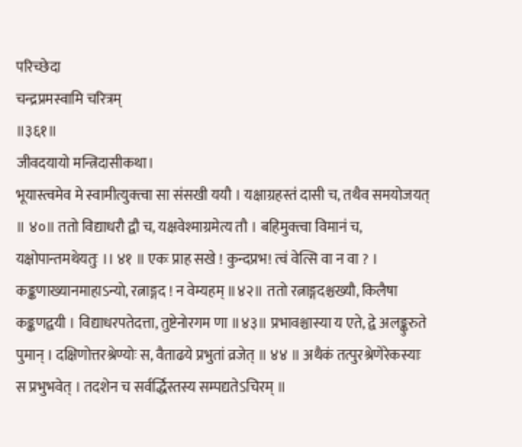परिच्छेदा
चन्द्रप्रमस्वामि चरित्रम्
॥३६१॥
जीवदयायो मन्त्रिदासीकथा।
भूयास्त्वमेव मे स्वामीत्युक्त्वा सा संसखी ययौ । यक्षाग्रहस्तं दासी च, तथैव समयोजयत् ॥ ४०॥ ततो विद्याधरौ द्वौ च, यक्षवेश्माग्रमेत्य तौ । बहिमुक्त्वा विमानं च, यक्षोपान्तमथेयतुः ।। ४१ ॥ एकः प्राह सखे ! कुन्दप्रभ! त्वं वेत्सि वा न वा ? । कङ्कणाख्यानमाहाऽन्यो, रत्नाङ्गद ! न वेम्यहम् ॥४२॥ ततो रत्नाङ्गदश्चख्यौ, किलैषा कङ्कणद्वयी । विद्याधरपतेदत्ता, तुष्टेनोरगम णा ॥४३॥ प्रभावश्चास्या य एते, द्वे अलङ्कुरुते पुमान् । दक्षिणोत्तरश्रेण्योः स, वैताढये प्रभुतां व्रजेत् ॥ ४४ ॥ अथैकं तत्पुरश्रेणेरेकस्याः स प्रभुभवेत् । तदशेन च सर्वर्द्धिस्तस्य सम्पद्यतेऽचिरम् ॥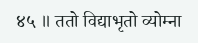४५ ॥ ततो विद्याभृतो व्योम्ना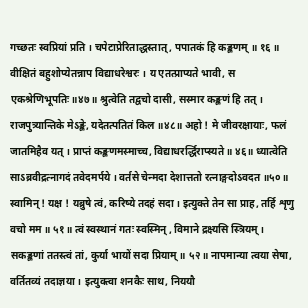गच्छतः स्वप्रियां प्रति । चपेटाप्रेरिताद्धस्तात् , पपातकं हि कङ्कणम् ॥ १६ ॥ वीक्षितं बहुशोप्येतन्नाप विद्याधरेश्वरः । य एतत्प्राप्यते भावी, स एकश्रेणिभूपतिः॥४७॥ श्रुत्वेति तद्वचो दासी, सस्मार कङ्कणं हि तत् । राजपुत्र्यान्तिके मेऽङ्के, यदेतत्पतितं किल ॥४८॥ अहो ! मे जीवरक्षायाः, फलं जातमिहैव यत् । प्राप्तं कङ्कणमस्माच्च, विद्याधरर्द्धिराप्स्यते ॥ ४६॥ ध्यात्वेति साऽब्रवीद्रत्नागदं तवेदमर्पये । वर्तसे चेन्मदा देशात्ततो रत्नाङ्गदोऽवदत ॥५०॥ स्वामिन् ! यक्ष ! यब्रुषे त्वं, करिष्ये तदहं सदा । इत्युक्ते तेन सा प्राह, तर्हि शृणु वचो मम ॥ ५१॥ त्वं स्वस्थानं गतः स्वस्मिन् , विमाने द्रक्ष्यसि स्त्रियम् । सकङ्कणां ततस्त्वं तां, कुर्या भायों सदा प्रियाम् ॥ ५२॥ नापमान्या त्वया सेषा, वर्तितव्यं तदाज्ञया । इत्युक्त्वा शनकैः साथ, निययौ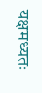यक्षमध्यतः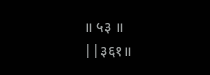॥ ५३ ॥
||३६१॥